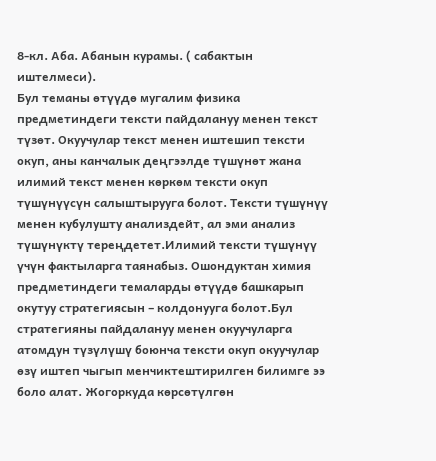8-кл. Аба. Абанын курамы. ( сабактын иштелмеси).
Бул теманы өтүүдө мугалим физика предметиндеги тексти пайдалануу менен текст түзөт. Окуучулар текст менен иштешип тексти окуп, аны канчалык деңгээлде түшүнөт жана илимий текст менен көркөм тексти окуп түшүнүүсүн салыштырууга болот. Тексти түшүнүү менен кубулушту анализдейт, ал эми анализ түшүнүктү тереңдетет.Илимий тексти түшүнүү үчүн фактыларга таянабыз. Ошондуктан химия предметиндеги темаларды өтүүдө башкарып окутуу стратегиясын – колдонууга болот.Бул стратегияны пайдалануу менен окуучуларга атомдун түзүлүшү боюнча тексти окуп окуучулар өзү иштеп чыгып менчиктештирилген билимге ээ боло алат. Жогоркуда көрсөтүлгөн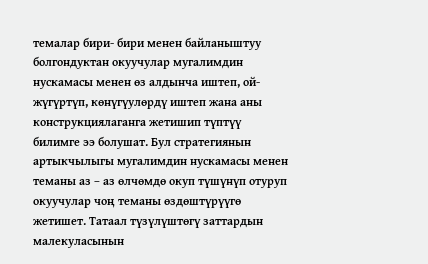темалар бири- бири менен байланыштуу болгондуктан окуучулар мугалимдин нускамасы менен өз алдынча иштеп, ой-жүгүртүп, көнүгүулөрдү иштеп жана аны конструкциялаганга жетишип түптүү билимге ээ болушат. Бул стратегиянын артыкчылыгы мугалимдин нускамасы менен теманы аз – аз өлчөмдө окуп түшүнүп отуруп окуучулар чоң теманы өздөштүрүүгө жетишет. Татаал түзүлүштөгү заттардын малекуласынын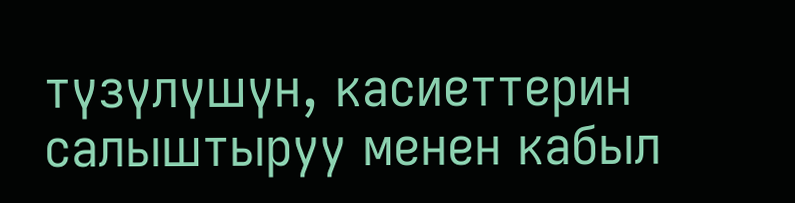түзүлүшүн, касиеттерин салыштыруу менен кабыл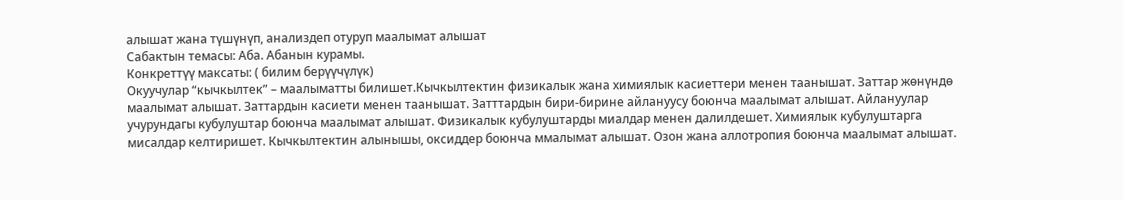алышат жана түшүнүп, анализдеп отуруп маалымат алышат
Сабактын темасы: Аба. Абанын курамы.
Конкреттүү максаты: ( билим берүүчүлүк)
Окуучулар “кычкылтек” – маалыматты билишет.Кычкылтектин физикалык жана химиялык касиеттери менен таанышат. Заттар жөнүндө маалымат алышат. Заттардын касиети менен таанышат. Затттардын бири-бирине айлануусу боюнча маалымат алышат. Айлануулар учурундагы кубулуштар боюнча маалымат алышат. Физикалык кубулуштарды миалдар менен далилдешет. Химиялык кубулуштарга мисалдар келтиришет. Кычкылтектин алынышы, оксиддер боюнча ммалымат алышат. Озон жана аллотропия боюнча маалымат алышат.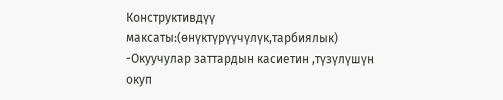Конструктивдүү максаты:(өнүктүрүүчүлүк,тарбиялык)
-Окуучулар заттардын касиетин ,түзүлүшүн окуп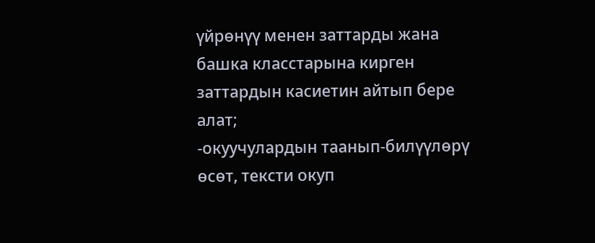үйрөнүү менен заттарды жана башка класстарына кирген заттардын касиетин айтып бере алат;
-окуучулардын таанып-билүүлөрү өсөт, тексти окуп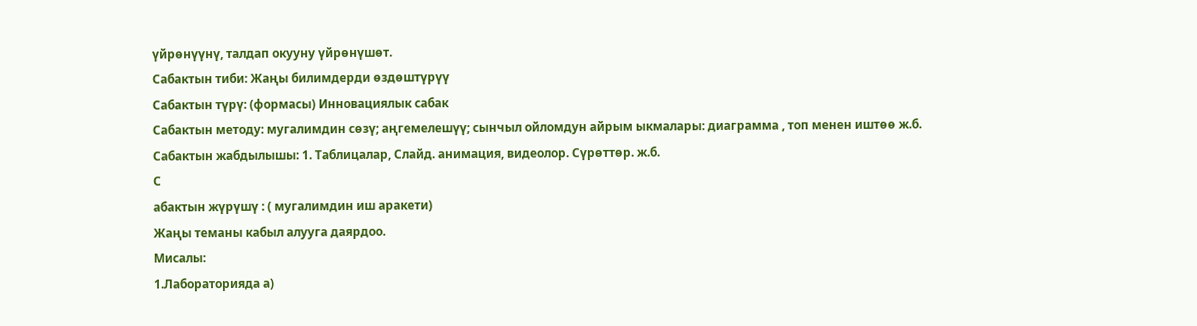үйрөнүүнү, талдап окууну үйрөнүшөт.
Сабактын тиби: Жаңы билимдерди өздөштүрүү
Сабактын түрү: (формасы) Инновациялык сабак
Сабактын методу: мугалимдин сөзү; аңгемелешүү; сынчыл ойломдун айрым ыкмалары: диаграмма , топ менен иштөө ж.б.
Сабактын жабдылышы: 1. Таблицалар, Слайд. анимация, видеолор. Сүрөттөр. ж.б.
С
абактын жүрүшү : ( мугалимдин иш аракети)
Жаңы теманы кабыл алууга даярдоо.
Мисалы:
1.Лабораторияда а)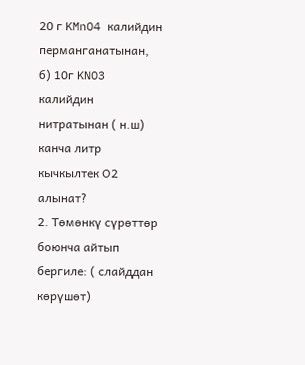20 г KMnO4 калийдин перманганатынан, б) 10г KNO3 калийдин нитратынан ( н.ш) канча литр кычкылтек О2 алынат?
2. Төмөнкү сүрөттөр боюнча айтып бергиле: ( слайддан көрүшөт)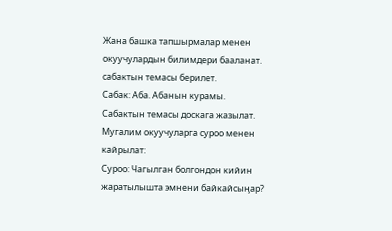Жана башка тапшырмалар менен окуучулардын билимдери бааланат.
сабактын темасы берилет.
Сабак: Аба. Абанын курамы.
Сабактын темасы доскага жазылат.
Мугалим окуучуларга суроо менен кайрылат:
Суроо: Чагылган болгондон кийин жаратылышта эмнени байкайсыӊар?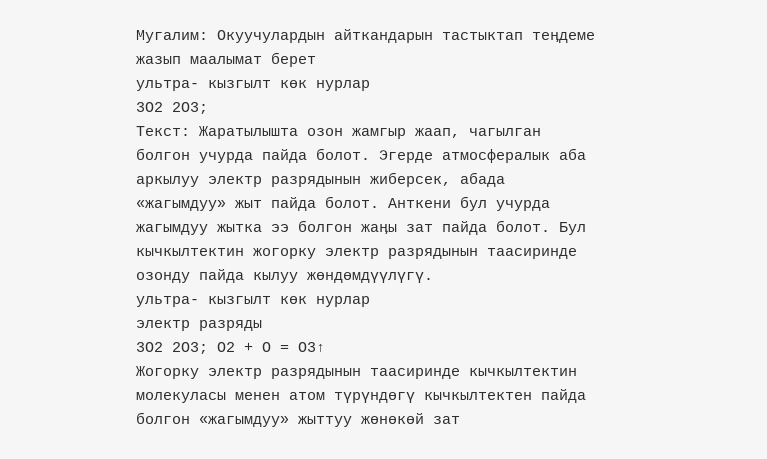Мугалим: Окуучулардын айткандарын тастыктап теӊдеме жазып маалымат берет
ультра- кызгылт көк нурлар
3О2 2О3;
Текст: Жаратылышта озон жамгыр жаап, чагылган болгон учурда пайда болот. Эгерде атмосфералык аба аркылуу электр разрядынын жиберсек, абада «жагымдуу» жыт пайда болот. Анткени бул учурда жагымдуу жытка ээ болгон жаӊы зат пайда болот. Бул кычкылтектин жогорку электр разрядынын таасиринде озонду пайда кылуу жөндөмдүүлүгү.
ультра- кызгылт көк нурлар
электр разряды
3О2 2О3; О2 + О = О3↑
Жогорку электр разрядынын таасиринде кычкылтектин молекуласы менен атом түрүндөгү кычкылтектен пайда болгон «жагымдуу» жыттуу жөнөкөй зат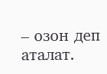– озон деп аталат.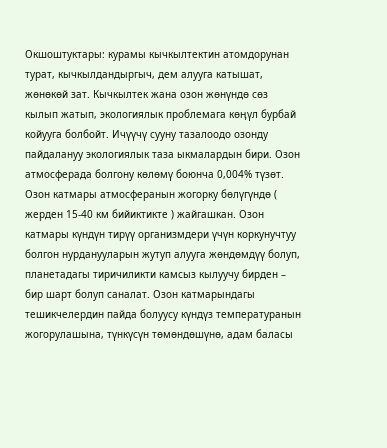Окшоштуктары: курамы кычкылтектин атомдорунан турат, кычкылдандыргыч, дем алууга катышат, жөнөкөй зат. Кычкылтек жана озон жөнүндө сөз кылып жатып, экологиялык проблемага көӊүл бурбай койууга болбойт. Ичүүчү сууну тазалоодо озонду пайдалануу экологиялык таза ыкмалардын бири. Озон атмосферада болгону көлөмү боюнча 0,004% түзөт. Озон катмары атмосферанын жогорку бөлүгүндө ( жерден 15-40 км бийиктикте ) жайгашкан. Озон катмары күндүн тирүү организмдери үчүн коркунучтуу болгон нурданууларын жутуп алууга жөндөмдүү болуп, планетадагы тиричиликти камсыз кылуучу бирден – бир шарт болуп саналат. Озон катмарындагы тешикчелердин пайда болуусу күндүз температуранын жогорулашына, түнкүсүн төмөндөшүнө, адам баласы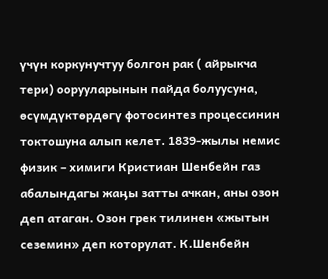үчүн коркунучтуу болгон рак ( айрыкча тери) оорууларынын пайда болуусуна, өсүмдүктөрдөгү фотосинтез процессинин токтошуна алып келет. 1839-жылы немис физик – химиги Кристиан Шенбейн газ абалындагы жаӊы затты ачкан, аны озон деп атаган. Озон грек тилинен «жытын сеземин» деп которулат. К.Шенбейн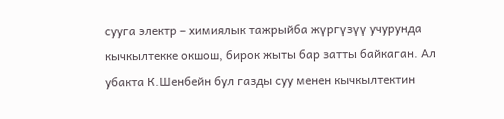сууга электр – химиялык тажрыйба жүргүзүү учурунда кычкылтекке окшош, бирок жыты бар затты байкаган. Ал убакта К.Шенбейн бул газды суу менен кычкылтектин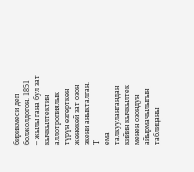бирикмеси деп болжолдогон. 1851 – жылы гана бул зат кычкылтектин аллотропиялык түрүн өзгөрткөн жөнөкөй зат озон экени аныкталган.
Т
ема талкуулангандан кийин кычкылтек менен озондун айырмачылыгын таблицаны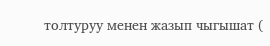толтуруу менен жазып чыгышат (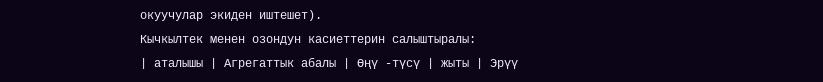окуучулар экиден иштешет).
Кычкылтек менен озондун касиеттерин салыштыралы:
| аталышы | Агрегаттык абалы | Өңү -түсү | жыты | Эрүү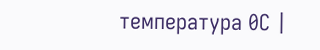температура 0С |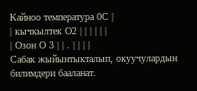Кайноо температура 0С |
| кычкылтек О2 | | | | | |
| Озон О 3 | | . | | | |
Сабак жыйынтыкталып, окуучулардын билимдери бааланат.